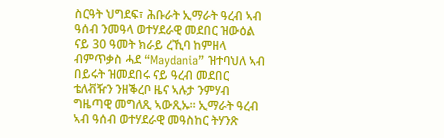ስርዓት ህግደፍ፣ ሕቡራት ኢማራት ዓረብ ኣብ ዓሰብ ንመዓላ ወተሃደራዊ መደበር ዝውዕል ናይ 30 ዓመት ክራይ ረኺባ ከምዘላ ብምጥቃስ ሓደ “Maydania” ዝተባህለ ኣብ በይሩት ዝመደበሩ ናይ ዓረብ መደበር ቴለቭዥን ንዘቕረቦ ዜና ኣሉታ ንምሃብ ግዜጣዊ መግለጺ ኣውጺኡ። ኢማራት ዓረብ ኣብ ዓሰብ ወተሃደራዊ መዓስከር ትሃንጽ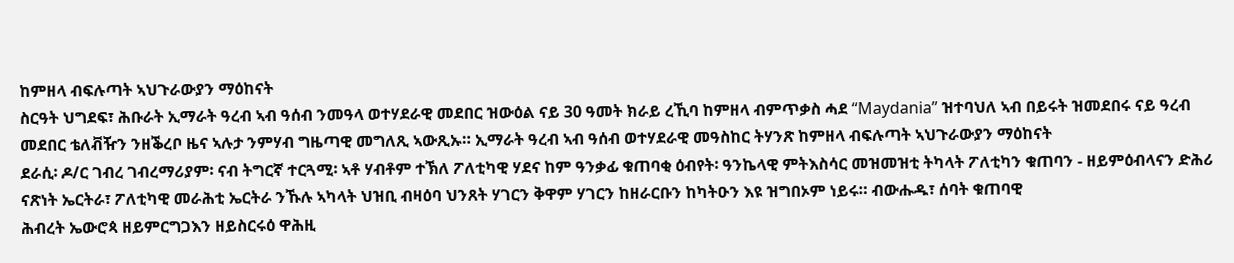ከምዘላ ብፍሉጣት ኣህጉራውያን ማዕከናት
ስርዓት ህግደፍ፣ ሕቡራት ኢማራት ዓረብ ኣብ ዓሰብ ንመዓላ ወተሃደራዊ መደበር ዝውዕል ናይ 30 ዓመት ክራይ ረኺባ ከምዘላ ብምጥቃስ ሓደ “Maydania” ዝተባህለ ኣብ በይሩት ዝመደበሩ ናይ ዓረብ መደበር ቴለቭዥን ንዘቕረቦ ዜና ኣሉታ ንምሃብ ግዜጣዊ መግለጺ ኣውጺኡ። ኢማራት ዓረብ ኣብ ዓሰብ ወተሃደራዊ መዓስከር ትሃንጽ ከምዘላ ብፍሉጣት ኣህጉራውያን ማዕከናት
ደራሲ፡ ዶ/ር ገብረ ገብረማሪያም፡ ናብ ትግርኛ ተርጓሚ፡ ኣቶ ሃብቶም ተኽለ ፖለቲካዊ ሃደና ከም ዓንቃፊ ቁጠባቂ ዕብየት፡ ዓንኬላዊ ምትእስሳር መዝመዝቲ ትካላት ፖለቲካን ቁጠባን - ዘይምዕብላናን ድሕሪ ናጽነት ኤርትራ፣ ፖለቲካዊ መራሕቲ ኤርትራ ንኹሉ ኣካላት ህዝቢ ብዛዕባ ህንጸት ሃገርን ቅዋም ሃገርን ከዘራርቡን ከካትዑን እዩ ዝግበኦም ነይሩ። ብውሑዱ፣ ሰባት ቁጠባዊ
ሕብረት ኤውሮጳ ዘይምርግጋእን ዘይስርሩዕ ዋሕዚ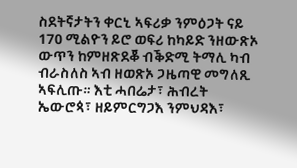ስደትኛታትን ቀርኒ ኣፍሪቃ ንምዕጋት ናይ 170 ሚልዮን ይሮ ወፍሪ ከካይድ ንዘውጽኦ ውጥን ከምዘጽደቖ ብቕድሚ ትማሊ ካብ ብራስለስ ኣብ ዘወጽኦ ጋዜጣዊ መግለጺ ኣፍሊጡ። እቲ ሓበሬታ፣ ሕብረት ኤውሮጳ፣ ዘይምርግጋእ ንምህዳእ፣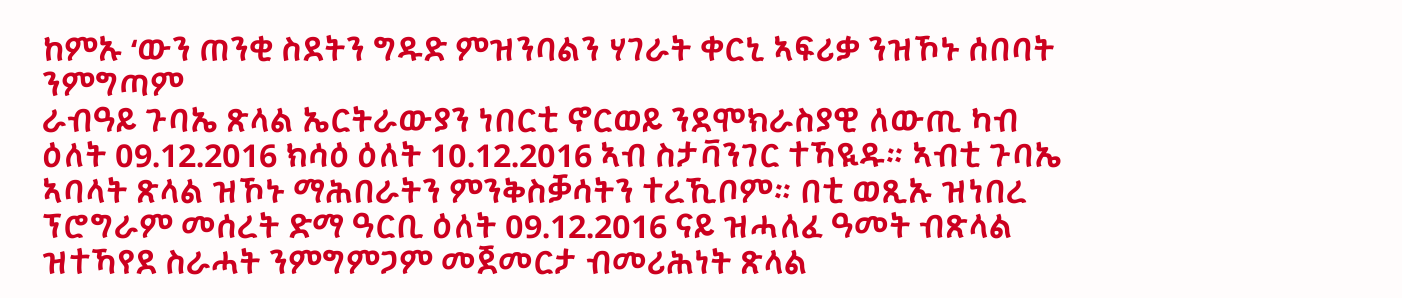ከምኡ ‘ውን ጠንቂ ስደትን ግዱድ ምዝንባልን ሃገራት ቀርኒ ኣፍሪቃ ንዝኾኑ ሰበባት ንምግጣም
ራብዓይ ጉባኤ ጽላል ኤርትራውያን ነበርቲ ኖርወይ ንደሞክራስያዊ ለውጢ ካብ ዕለት 09.12.2016 ክሳዕ ዕለት 10.12.2016 ኣብ ስታቫንገር ተኻዪዱ። ኣብቲ ጉባኤ ኣባላት ጽላል ዝኾኑ ማሕበራትን ምንቅስቓሳትን ተረኺቦም። በቲ ወጺኡ ዝነበረ ፕሮግራም መሰረት ድማ ዓርቢ ዕለት 09.12.2016 ናይ ዝሓለፈ ዓመት ብጽላል ዝተኻየደ ስራሓት ንምግምጋም መጀመርታ ብመሪሕነት ጽላል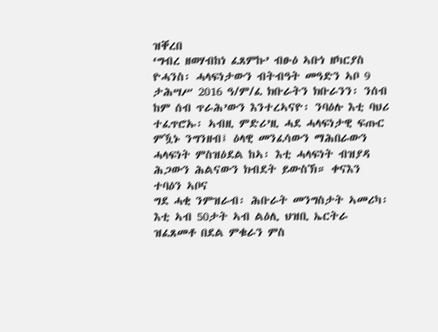ዝቐረበ
‘ግብረ ዘወሃብከነ ፈጸምኩ’ ብፁዕ ኣቡነ ዘካርያስ ዮሓንስ፡ ሓላፍነታውን ብትብዓት መዓድን ኣቦ 9 ታሕሣሥ 2016 ዓ/ም/ፈ ክቡራትን ክቡራንን፡ ንሰብ ከም ሰብ ጥራሕ’ውን እንተረኣናዮ፡ ንባዕሉ እቲ ባህሪ ተፈጥሮኡ፡ ኣብዚ ምድሪ’ዚ ሓደ ሓላፍነታዊ ፍጡር ምዃኑ ንግንዘብ፤ ዕላዊ መንፈሳውን ማሕበራውን ሓላፍነት ምስዝዕደል ከኣ፡ እቲ ሓላፍነት ብዝያዳ ሕጋውን ሕልናውን ክብደት ይውስኽ። ቀናእን ተባዕን ኣቦና
ግደ ሓቂ ንምዝራብ፡ ሕቡራት መንግስታት ኣመሪካ፡ እቲ ኣብ 50ታት ኣብ ልዕሊ ህዝቢ ኤርትራ ዝፈጸመቶ በደል ምቁራን ምስ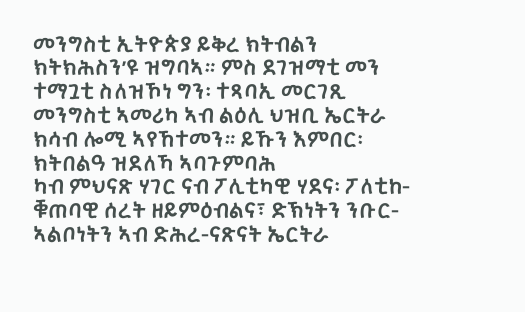መንግስቲ ኢትዮጵያ ይቅረ ክትብልን ክትክሕስን’ዩ ዝግባኣ። ምስ ደገዝማቲ መን ተማጓቲ ስለዝኾነ ግን፡ ተጻባኢ መርገጺ መንግስቲ ኣመሪካ ኣብ ልዕሊ ህዝቢ ኤርትራ ክሳብ ሎሚ ኣየኸተመን። ይኹን እምበር፡ ክትበልዓ ዝደለኻ ኣባጉምባሕ
ካብ ምህናጽ ሃገር ናብ ፖሊቲካዊ ሃደና፡ ፖለቲከ-ቑጠባዊ ሰረት ዘይምዕብልና፣ ድኽነትን ንቡር-ኣልቦነትን ኣብ ድሕረ-ናጽናት ኤርትራ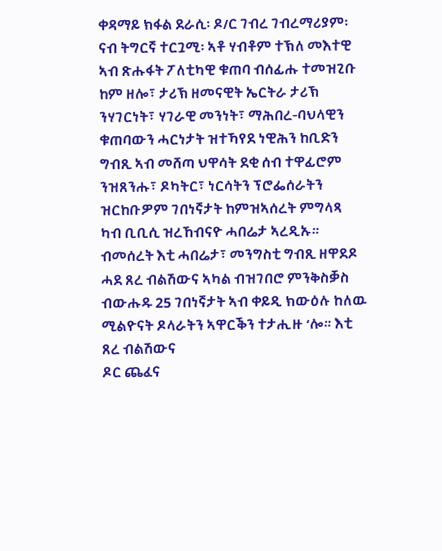ቀዳማይ ክፋል ደራሲ፡ ዶ/ር ገብረ ገብረማሪያም፡ ናብ ትግርኛ ተርጓሚ፡ ኣቶ ሃብቶም ተኽለ መእተዊ ኣብ ጽሑፋት ፖለቲካዊ ቁጠባ ብሰፊሑ ተመዝጊቡ ከም ዘሎ፣ ታሪኽ ዘመናዊት ኤርትራ ታሪኽ ንሃገርነት፣ ሃገራዊ መንነት፣ ማሕበረ-ባህላዊን ቁጠባውን ሓርነታት ዝተኻየደ ነዊሕን ከቢድን
ግብጺ ኣብ መሸጣ ህዋሳት ደቂ ሰብ ተዋፊሮም ንዝጸንሑ፣ ዶካትር፣ ነርሳትን ፕሮፌሰራትን ዝርከቡዎም ገበነኛታት ከምዝኣሰረት ምግላጻ ካብ ቢቢሲ ዝረኸብናዮ ሓበሬታ ኣረዲኡ። ብመሰረት እቲ ሓበሬታ፣ መንግስቲ ግብጺ ዘዋደዶ ሓደ ጸረ ብልሽውና ኣካል ብዝገበሮ ምንቅስቓስ ብውሑዱ 25 ገበነኛታት ኣብ ቀይዲ ክውዕሉ ከለዉ ሚልዮናት ዶላራትን ኣዋርቕን ተታሒዙ ‘ሎ። እቲ ጸረ ብልሽውና
ዶር ጨፈና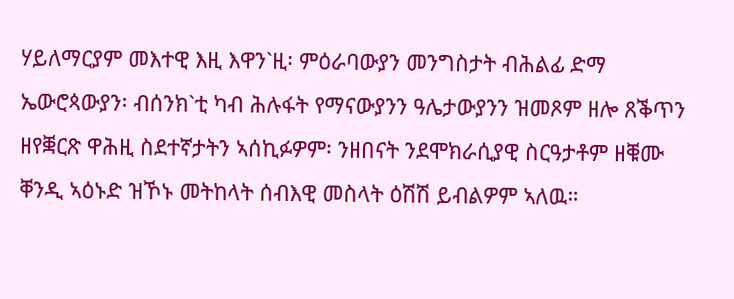ሃይለማርያም መእተዊ እዚ እዋን`ዚ፡ ምዕራባውያን መንግስታት ብሕልፊ ድማ ኤውሮጳውያን፡ ብሰንክ`ቲ ካብ ሕሉፋት የማናውያንን ዓሌታውያንን ዝመጾም ዘሎ ጸቕጥን ዘየቛርጽ ዋሕዚ ስደተኛታትን ኣሰኪፉዎም፡ ንዘበናት ንደሞክራሲያዊ ስርዓታቶም ዘቑሙ ቐንዲ ኣዕኑድ ዝኾኑ መትከላት ሰብእዊ መስላት ዕሽሽ ይብልዎም ኣለዉ።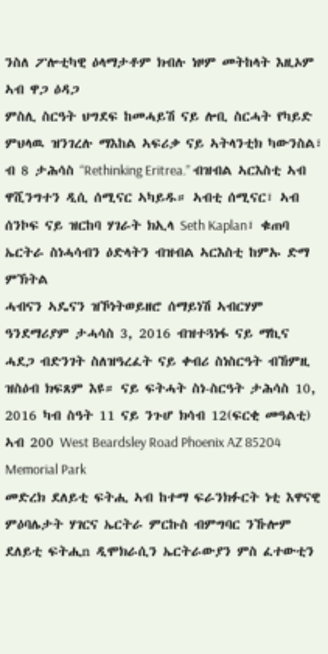ንስለ ፖሎቲካዊ ዕላማታቶም ክብሉ ነዞም መትከላት እዚኦም ኣብ ዋጋ ዕዳጋ
ምስሊ ስርዓት ህግደፍ ከመሓይሽ ናይ ሎቢ ስርሓት የካይድ ምህላዉ ዝንገረሉ ማእከል ኣፍሪቃ ናይ ኣትላንቲክ ካውንስል፣ ብ 8 ታሕሳስ “Rethinking Eritrea.” ብዝብል ኣርእስቲ ኣብ ዋሺንግተን ዲሲ ሰሚናር ኣካይዱ። ኣብቲ ሰሚናር፣ ኣብ ሰንኮፍ ናይ ዝርከባ ሃገራት ክኢላ Seth Kaplan፣ ቁጠባ ኤርትራ ስነሓሳብን ዕድላትን ብዝብል ኣርእስቲ ከምኡ ድማ ምኽትል
ሓብናን ኣዴናን ዝኾነትወይዘሮ ሰማይነሽ ኣብርሃም ዓንደማሪያም ታሓሳስ 3, 2016 ብዝተጓነፋ ናይ ማኪና ሓደጋ ብድንገት ስለዝዓረፈት ናይ ቀብሪ ስነስርዓት ብኸምዚ ዝስዕብ ክፍጸም እዩ። ናይ ፍትሓት ስነ-ስርዓት ታሕሳስ 10, 2016 ካብ ስዓት 11 ናይ ንጉሆ ክሳብ 12(ፍርቂ መዓልቲ) ኣብ 200 West Beardsley Road Phoenix AZ 85204 Memorial Park
መድረክ ደለይቲ ፍትሒ ኣብ ከተማ ፍራንክፉርት ነቲ እዋናዊ ምዕባሌታት ሃገርና ኤርትራ ምርኩስ ብምግባር ንኹሎም ደለይቲ ፍትሒn ዲሞክራሲን ኤርትራውያን ምስ ፈተውቲን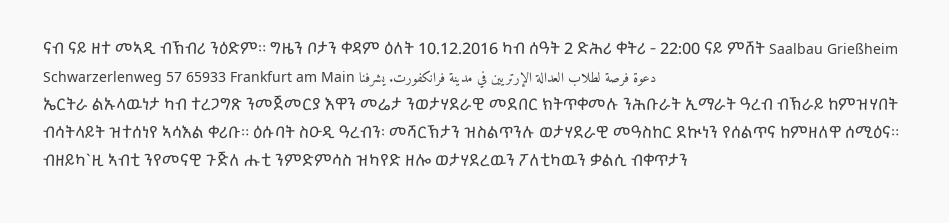ናብ ናይ ዘተ መኣዲ ብኽብሪ ንዕድም። ግዜን ቦታን ቀዳም ዕለት 10.12.2016 ካብ ሰዓት 2 ድሕሪ ቀትሪ - 22:00 ናይ ምሸት Saalbau Grießheim Schwarzerlenweg 57 65933 Frankfurt am Main دعوة فرصة لطلاب العدالة الإرتريين في مدينة فرانكفورت. يشرفنا
ኤርትራ ልኡላዉነታ ካብ ተረጋግጽ ንመጀመርያ እዋን መሬታ ንወታሃደራዊ መደበር ክትጥቀመሉ ንሕቡራት ኢማራት ዓረብ ብኽራይ ከምዝሃበት ብሳትላይት ዝተሰነየ ኣሳእል ቀሪቡ። ዕሱባት ስዑዲ ዓረብን፡ መሻርኽታን ዝስልጥንሉ ወታሃደራዊ መዓስከር ደኲነን የሰልጥና ከምዘለዋ ሰሚዕና። ብዘይካ`ዚ ኣብቲ ንየመናዊ ጉጅለ ሑቲ ንምድምሳስ ዝካየድ ዘሎ ወታሃደረዉን ፖለቲካዉን ቃልሲ ብቀጥታን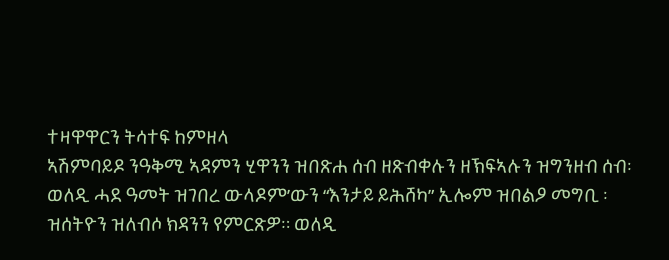ተዛዋዋርን ትሳተፍ ከምዘላ
ኣሽምባይዶ ንዓቅሚ ኣዳምን ሂዋንን ዝበጽሐ ሰብ ዘጽብቀሉን ዘኽፍኣሉን ዝግንዘብ ሰብ፡ ወለዲ ሓደ ዓመት ዝገበረ ውላዶም’ውን “እንታይ ይሕሸካ” ኢሎም ዝበልዖ መግቢ ፡ ዝሰትዮን ዝለብሶ ክዳንን የምርጽዎ። ወለዲ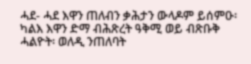ሓደ- ሓደ እዋን ጠለብን ቃሕታን ውላዶም ይሰምዑ፡ ካልእ እዋን ድማ ብሕጽረት ዓቅሚ ወይ ብጽቡቅ ሓልዮት፡ ወለዲ ንጠለባት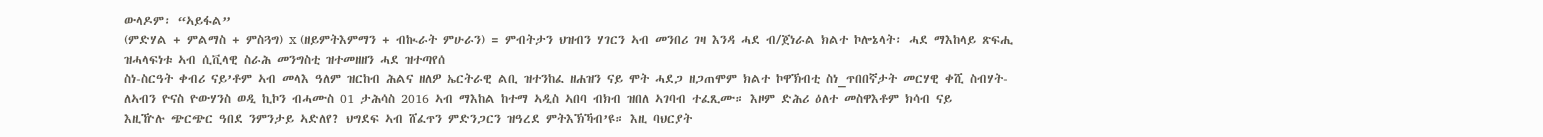ውላዶም፡ “ኣይፋል”
(ምድሃል + ምልማስ + ምስጓግ) x (ዘይምትእምማን + ብኲራት ምሁራን) = ምብትታን ህዝብን ሃገርን ኣብ መንበሪ ገዛ እንዳ ሓደ ብ/ጀነራል ክልተ ኮሎኔላት፡ ሓደ ማእከላይ ጽፍሒ ዝሓላፍነቱ ኣብ ሲቪላዊ ስራሕ መንግስቲ ዝተመዘዘን ሓደ ዝተጣየሰ
ስነ-ስርዓት ቀብሪ ናይ’ቶም ኣብ መላእ ዓለም ዝርከብ ሕልና ዘለዎ ኤርትራዊ ልቢ ዝተንከፈ ዘሐዝን ናይ ሞት ሓደጋ ዘጋጠሞም ክልተ ኮዋኽብቲ ስነ_ጥበበኛታት መርሃዊ ቀሺ ስብሃት-ለኣብን ዮናስ ዮውሃንስ ወዲ ኪኮን ብሓሙስ 01 ታሕሳስ 2016 ኣብ ማእከል ከተማ ኣዲስ ኣበባ ብክብ ዝበለ ኣገባብ ተፈጺሙ። እዞም ድሕሪ ዕለተ መስዋእቶም ክሳብ ናይ
እዚዅሉ ጭርጭር ዓበደ ንምንታይ ኣድለየ? ህግደፍ ኣብ ሸፈጥን ምድንጋርን ዝዓረደ ምትእኽኻብ’ዩ። እዚ ባህርያት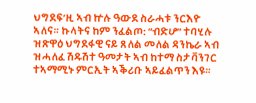ህግደፍ’ዚ ኣብ ኵሉ ዓውደ ስራሓቱ ንርእዮ ኣለና። ኩላትና ከም ንፈልጦ: “ብድሆ” ተባሂሉ ዝጽዋዕ ህግደፋዊ ናይ ጸለል መለል ዳንኬራ ኣብ ዝሓለፈ ሽዱሽተ ዓመታት ኣብ ከተማ ስታቫንገር ተኣማሚኑ ምርኢት ኣቕሪቡ ኣይፈልጥን እዩ።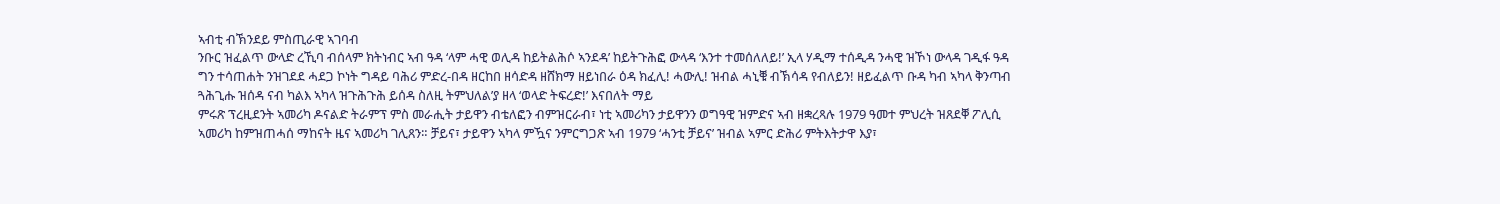ኣብቲ ብኽንደይ ምስጢራዊ ኣገባብ
ንቡር ዝፈልጥ ውላድ ረኺባ ብሰላም ክትነብር ኣብ ዓዳ ‘ላም ሓዊ ወሊዳ ከይትልሕሶ ኣንደዳ’ ከይትጉሕፎ ውላዳ ‘እንተ ተመሰለለይ!’ ኢላ ሃዲማ ተሰዲዳ ንሓዊ ዝኾነ ውላዳ ገዲፋ ዓዳ ግን ተሳጠሐት ንዝገደደ ሓደጋ ኮነት ግዳይ ባሕሪ ምድረ-በዳ ዘርከበ ዘሳድዳ ዘሸክማ ዘይነበራ ዕዳ ክፈሊ! ሓውሊ! ዝብል ሓኒቑ ብኽሳዳ የብለይን! ዘይፈልጥ ቡዳ ካብ ኣካላ ቅንጣብ ጓሕጊሑ ዝሰዳ ናብ ካልእ ኣካላ ዝጉሕጉሕ ይሰዳ ስለዚ ትምህለል’ያ ዘላ ‘ወላድ ትፍረድ!’ እናበለት ማይ
ምሩጽ ፕረዚደንት ኣመሪካ ዶናልድ ትራምፕ ምስ መራሒት ታይዋን ብቴለፎን ብምዝርራብ፣ ነቲ ኣመሪካን ታይዋንን ወግዓዊ ዝምድና ኣብ ዘቋረጻሉ 1979 ዓመተ ምህረት ዝጸደቐ ፖሊሲ ኣመሪካ ከምዝጠሓሰ ማከናት ዜና ኣመሪካ ገሊጸን። ቻይና፣ ታይዋን ኣካላ ምዃና ንምርግጋጽ ኣብ 1979 ‘ሓንቲ ቻይና’ ዝብል ኣምር ድሕሪ ምትእትታዋ እያ፣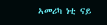ኣመሪካ ነቲ ናይ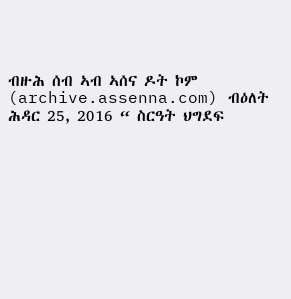ብዙሕ ሰብ ኣብ ኣሰና ዶት ኮም (archive.assenna.com) ብዕለት ሕዳር 25, 2016 “ ስርዓት ህግደፍ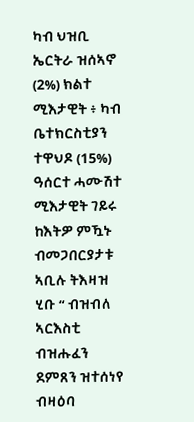ካብ ህዝቢ ኤርትራ ዝሰኣኖ (2%) ክልተ ሚእታዊት ፥ ካብ ቤተክርስቲያን ተዋህዶ (15%) ዓሰርተ ሓሙሽተ ሚእታዊት ገይሩ ከእትዎ ምዃኑ ብመጋበርያታቱ ኣቢሉ ትእዛዝ ሂቡ “ ብዝብለ ኣርእስቲ ብዝሑፈን ደምጸን ዝተሰነየ ብዛዕባ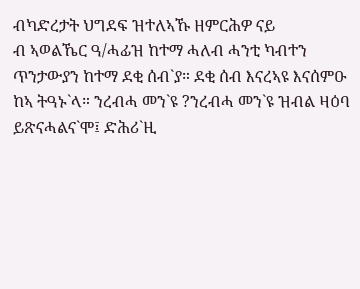ብካድረታት ህግደፍ ዝተለኣኹ ዘምርሕዎ ናይ
ብ ኣወልኼር ዓ/ሓፊዝ ከተማ ሓለብ ሓንቲ ካብተን ጥንታውያን ከተማ ደቂ ሰብ`ያ። ደቂ ሰብ እናረኣዩ እናሰምዑ ከኣ ትዓኑ`ላ። ንረብሓ መን`ዩ ?ንረብሓ መን`ዩ ዝብል ዛዕባ ይጽናሓልና`ሞ፤ ድሕሪ`ዚ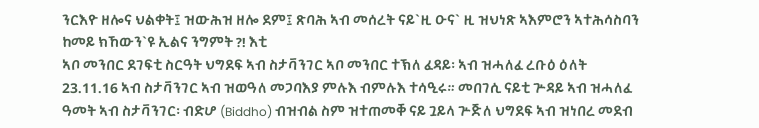ንርእዮ ዘሎና ህልቀት፤ ዝውሕዝ ዘሎ ደም፤ ጽባሕ ኣብ መሰረት ናይ`ዚ ዑና` ዚ ዝህነጽ ኣእምሮን ኣተሕሳስባን ከመይ ክኸውን`ዩ ኢልና ንግምት ?! እቲ
ኣቦ መንበር ደገፍቲ ስርዓት ህግደፍ ኣብ ስታቫንገር ኣቦ መንበር ተኽለ ፈዳይ፡ ኣብ ዝሓለፈ ረቡዕ ዕለት 23.11.16 ኣብ ስታቫንገር ኣብ ዝወዓለ መጋባእያ ምሉእ ብምሉእ ተሳዒሩ። መበገሲ ናይቲ ጕዳይ ኣብ ዝሓለፈ ዓመት ኣብ ስታቫንገር፡ ብድሆ (Biddho) ብዝብል ስም ዝተጠመቐ ናይ ጓይላ ጕጅለ ህግደፍ ኣብ ዝነበረ መደብ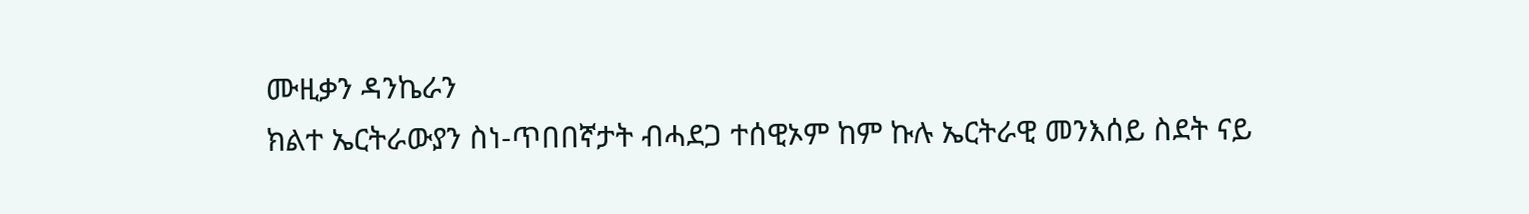ሙዚቃን ዳንኬራን
ክልተ ኤርትራውያን ስነ-ጥበበኛታት ብሓደጋ ተሰዊኦም ከም ኩሉ ኤርትራዊ መንእሰይ ስደት ናይ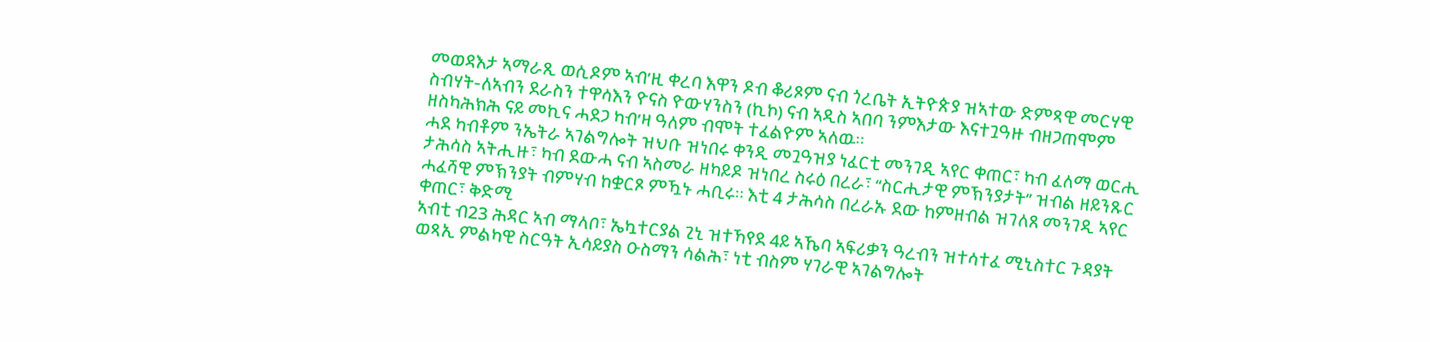መወዳእታ ኣማራጺ ወሲዶም ኣብ’ዚ ቀረባ እዋን ዶብ ቆሪጾም ናብ ጎረቤት ኢትዮጵያ ዝኣተው ድምጻዊ መርሃዊ ስብሃት-ለኣብን ደራስን ተዋሳእን ዮናስ ዮውሃንስን (ኪኮ) ናብ ኣዲስ ኣበባ ንምእታው እናተጓዓዙ ብዘጋጠሞም ዘስካሕክሕ ናይ መኪና ሓደጋ ካብ’ዛ ዓለም ብሞት ተፈልዮም ኣለዉ።
ሓደ ካብቶም ንኤትራ ኣገልግሎት ዝህቡ ዝነበሩ ቀንዲ መጓዓዝያ ነፈርቲ መንገዲ ኣየር ቀጠር፣ ካብ ፈለማ ወርሒ ታሕሳስ ኣትሒዙ፣ ካብ ደውሓ ናብ ኣስመራ ዘካይዶ ዝነበረ ስሩዕ በረራ፣ “ስርሒታዊ ምኽንያታት” ዝብል ዘይንጹር ሓፈሻዊ ምኽንያት ብምሃብ ከቋርጾ ምዃኑ ሓቢሩ። እቲ 4 ታሕሳስ በረራኡ ደው ከምዘብል ዝገለጸ መንገዲ ኣየር ቀጠር፣ ቅድሚ
ኣብቲ ብ23 ሕዳር ኣብ ማላቦ፣ ኤኳተርያል ጊኒ ዝተኻየደ 4ይ ኣኼባ ኣፍሪቃን ዓረብን ዝተሳተፈ ሚኒስተር ጉዳያት ወጻኢ ምልካዊ ስርዓት ኢሳይያስ ዑስማን ሳልሕ፣ ነቲ ብስም ሃገራዊ ኣገልግሎት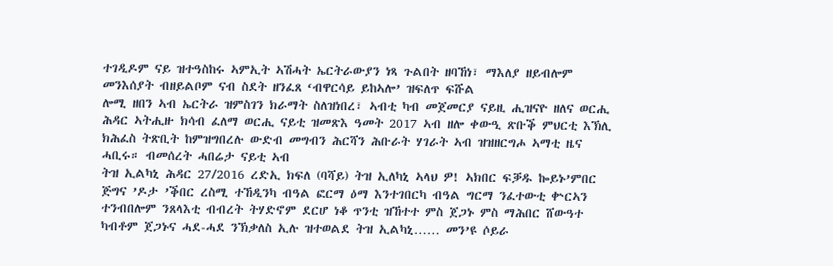ተገዲዶም ናይ ዝተዓስከሩ ኣምኢት ኣሽሓት ኤርትራውያን ነጻ ጉልበት ዘባኸነ፣ ማእለያ ዘይብሎም መንእሰያት ብዘይልቦም ናብ ስደት ዘንፈጸ ‘ብዋርሳይ ይከኣሎ’ ዝፍለጥ ፍሹል
ሎሚ ዘበን ኣብ ኤርትራ ዝምስገን ክራማት ስለዝነበረ፣ ኣብቲ ካብ መጀመርያ ናይዚ ሒዝናዮ ዘለና ወርሒ ሕዳር ኣትሒዙ ክሳብ ፈለማ ወርሒ ናይቲ ዝመጽእ ዓመት 2017 ኣብ ዘሎ ቀውዒ ጽቡቕ ምህርቲ እኽሊ ክሕፈስ ትጽቢት ከምዝግበረሉ ውድብ መግብን ሕርሻን ሕቡራት ሃገራት ኣብ ዝዝዘርግሖ ኣማቲ ዜና ሓቢሩ። ብመሰረት ሓበሬታ ናይቲ ኣብ
ትዝ ኢልካኒ ሕዳር 27/2016 ረድኢ ክፍለ (ባሻይ) ትዝ ኢለካኒ ኣላህ ዎ! ኣክበር ፍቓዱ ኰይኑ’ምበር ጅግና ’ዶታ ’ቕበር ረስሚ ተኸዲንካ ብዓል ፎርማ ዕማ እንተገበርካ ብዓል ግርማ ንፈተውቲ ቍርኣን ተንብበሎም ንጸላእቲ ብብረት ትሃድኖም ደርሆ ነቆ ጥንቲ ዝኸተተ ምስ ጀጋኑ ምስ ማሕበር ሸውዓተ ካብቶም ጀጋኑና ሓደ-ሓደ ንኽቃለስ ኢሉ ዝተወልደ ትዝ ኢልካኒ…… መን’ዩ ሶይራ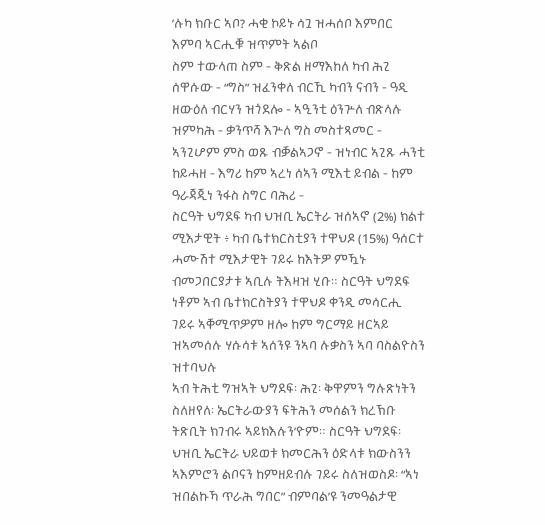’ሉካ ክቡር ኣቦ? ሓቂ ኮይኑ ሳጓ ዝሓሰቦ እምበር እምባ ኣርሒቑ ዝጥምት ኣልቦ
ስም ተውላጠ ስም - ቅጽል ዘማእከለ ካብ ሕጊ ሰዋሱው - “ግስ” ዝፈንቀለ ብርኺ ካብን ናብን - ዓዲ ዘውዕለ ብርሃን ዝጎደሎ - ኣዒንቲ ዕንጕለ ብጽላሉ ዝምካሕ - ቃንጥሻ እጕለ ግስ መስተጻመር - ኣንጊሆም ምስ ወጹ ብቓልኣጋኖ - ዝነብር ኣጊጹ ሓንቲ ከይሓዘ - እግሪ ከም ኣረነ ሰኣን ሚእቲ ይብል - ከም ዓራጃጂነ ንፋስ ስግር ባሕሪ -
ስርዓት ህግደፍ ካብ ህዝቢ ኤርትራ ዝሰኣኖ (2%) ክልተ ሚእታዊት ፥ ካብ ቤተክርስቲያን ተዋህዶ (15%) ዓሰርተ ሓሙሽተ ሚእታዊት ገይሩ ከእትዎ ምዃኑ ብመጋበርያታቱ ኣቢሉ ትእዛዝ ሂቡ። ስርዓት ህግደፍ ነቶም ኣብ ቤተክርስትያን ተዋህዶ ቀንዲ መሳርሒ ገይሩ ኣቐሚጥዎም ዘሎ ከም ግርማይ ዘርኣይ ዝኣመሰሉ ሃሱሳቱ ኣሰንዩ ንኣባ ሉቃስን ኣባ ባስልዮስን ዝተባህሉ
ኣብ ትሕቲ ግዝኣት ህግደፍ፡ ሕጊ፡ ቅዋምን ግሉጽነትን ስለዘየለ፡ ኤርትራውያን ፍትሕን መሰልን ክረኽቡ ትጽቢት ክገብሩ ኣይክእሉን’ዮም። ስርዓት ህግደፍ፡ ህዝቢ ኤርትራ ህይወቱ ክመርሕን ዕድላቱ ክውስንን ኣእምሮን ልቦናን ከምዘይብሉ ገይሩ ስለዝወስዶ፡ “ኣነ ዝበልኩኻ ጥራሕ ግበር” ብምባል’ዩ ንመዓልታዊ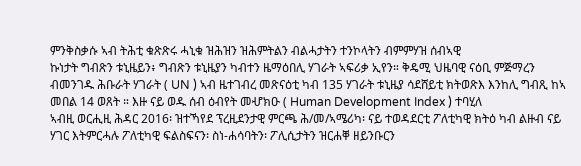ምንቅስቃሱ ኣብ ትሕቲ ቁጽጽሩ ሓኒቁ ዝሕዝን ዝሕምትልን ብልሓታትን ተንኮላትን ብምምሃዝ ሰብኣዊ
ኩነታት ግብጽን ቱኒዜይን፥ ግብጽን ቱኒዜያን ካብተን ዜማዕበሊ ሃገራት ኣፍሪቃ ኢየን። ቅዴሚ ህዜባዊ ናዕቢ ምጅማረን ብመንገዱ ሕቡራት ሃገራት ( UN ) ኣብ ዜተገብረ መጽናዕቲ ካብ 135 ሃገራት ቱኒዜያ ሳደሸይቲ ክትወጽእ እንከሊ ግብጺ ከኣ መበል 14 ወጸት ። እዙ ናይ ወዱ ሰብ ዕብየት መሇክዑ ( Human Development Index ) ተባሂለ
ኣብዚ ወርሒዚ ሕዳር 2016፡ ዝተኻየደ ፕረዚደንታዊ ምርጫ ሕ/መ/ኣሜሪካ፡ ናይ ተወዳደርቲ ፖለቲካዊ ክትዕ ካብ ልዙብ ናይ ሃገር እትምርሓሉ ፖለቲካዊ ፍልስፍናን፡ ስነ-ሐሳባትን፡ ፖሊሲታትን ዝርሐቐ ዘይንቡርን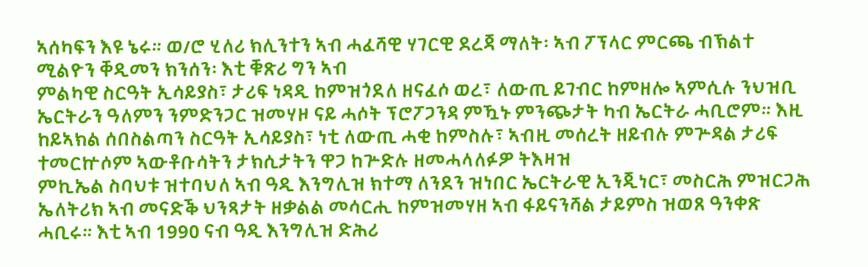ኣሰካፍን እዩ ኔሩ። ወ/ሮ ሂለሪ ክሊንተን ኣብ ሓፈሻዊ ሃገርዊ ደረጃ ማለት፡ ኣብ ፖፕላር ምርጫ ብኽልተ ሚልዮን ቐዲመን ክንሰን፡ እቲ ቑጽሪ ግን ኣብ
ምልካዊ ስርዓት ኢሳይያስ፣ ታሪፍ ነዳዲ ከምዝጎደለ ዘናፈሶ ወረ፣ ለውጢ ይገብር ከምዘሎ ኣምሲሉ ንህዝቢ ኤርትራን ዓለምን ንምድንጋር ዝመሃዞ ናይ ሓሶት ፕሮፖጋንዳ ምዃኑ ምንጭታት ካብ ኤርትራ ሓቢሮም። እዚ ከይኣክል ሰበስልጣን ስርዓት ኢሳይያስ፣ ነቲ ለውጢ ሓቂ ከምስሉ፣ ኣብዚ መሰረት ዘይብሉ ምጕዳል ታሪፍ ተመርኵሶም ኣውቶቡሳትን ታክሲታትን ዋጋ ከጕድሉ ዘመሓላለፉዎ ትእዛዝ
ምኪኤል ስባህቱ ዝተባህለ ኣብ ዓዲ እንግሊዝ ክተማ ለንደን ዝነበር ኤርትራዊ ኢንጂነር፣ መስርሕ ምዝርጋሕ ኤለትሪክ ኣብ መናድቕ ህንጻታት ዘቃልል መሳርሒ ከምዝመሃዘ ኣብ ፋይናንሻል ታይምስ ዝወጸ ዓንቀጽ ሓቢሩ። እቲ ኣብ 1990 ናብ ዓዲ እንግሊዝ ድሕሪ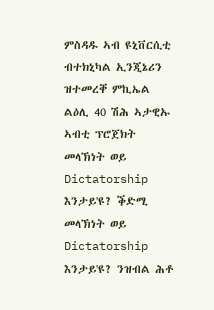ምስዳዱ ኣብ ዩኒቨርሲቲ ብተክኒካል ኢንጂኔሪን ዝተመረቐ ምኪኤል ልዕሊ 40 ሽሕ ኣታዊኡ ኣብቲ ፕሮጀክት
መላኽነት ወይ Dictatorship እንታይ'ዩ? ቕድሚ መላኽነት ወይ Dictatorship እንታይ'ዩ? ንዝብል ሕቶ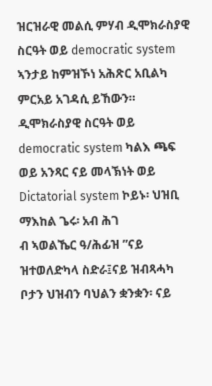ዝርዝራዊ መልሲ ምሃብ ዲሞክራስያዊ ስርዓት ወይ democratic system ኣንታይ ከምዝኾነ አሕጽር አቢልካ ምርአይ አገዳሲ ይኸውን። ዲሞክራስያዊ ስርዓት ወይ democratic system ካልእ ጫፍ ወይ አንጻር ናይ መላኽነት ወይ Dictatorial system ኮይኑ፡ ህዝቢ ማእከል ጌሩ፡ አብ ሕገ
ብ ኣወልኼር ዓ/ሕፊዝ ”ናይ ዝተወለድካላ ስድራ፤ናይ ዝብጻሓካ ቦታን ህዝብን ባህልን ቋንቋን፡ ናይ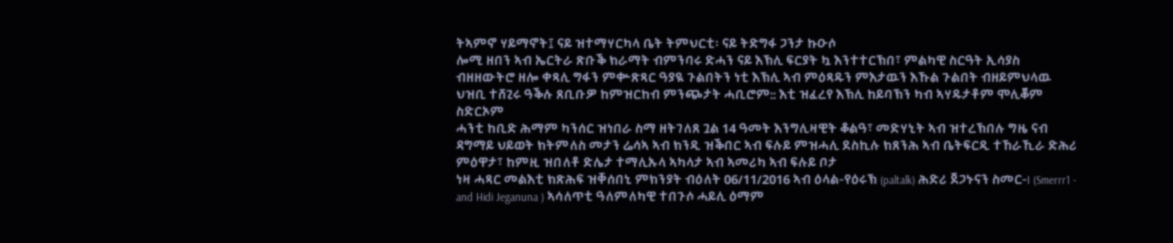ትኣምኖ ሃይማኖት፤ ናይ ዝተማሃርካላ ቤት ትምህርቲ፡ ናይ ትድግፋ ጋንታ ኩዑሶ
ሎሚ ዘበን ኣብ ኤርትራ ጽቡቕ ክራማት ብምንባሩ ድሓን ናይ እኽሊ ፍርያት ኳ እንተተርኽበ፣ ምልካዊ ስርዓት ኢሳያስ ብዘዘውትሮ ዘሎ ቀጻሊ ግፋን ምቍጽጻር ዓያዪ ጉልበትን ነቲ እኽሊ ኣብ ምዕጻዱን ምእታዉን እኹል ጉልበት ብዘይምህላዉ ህዝቢ ተሸጊሩ ዓቕሉ ጸቢቡዎ ከምዝርከብ ምንጭታት ሓቢሮም:: እቲ ዝፈረየ እኽሊ ከይባኽን ካብ ኣሃዱታቶም ሞሊቖም ስድርኦም
ሓንቲ ከቢድ ሕማም ካንሰር ዝነበራ ስማ ዘትገለጸ ጓል 14 ዓመት እንግሊዛዊት ቆልዓ፣ መድሃኒት ኣብ ዝተረኽበሉ ግዜ ናብ ዳግማይ ህይወት ክትምለስ መታን ሬሳኣ ኣብ ክንዲ ዝቕበር ኣብ ፍሉይ ምዝሓሊ ደስኪሉ ክጸንሕ ኣብ ቤትፍርዲ ተኸራኺራ ድሕሪ ምዕዋታ፣ ከምዚ ዝበለቶ ድሌታ ተማሊኡላ ኣካላታ ኣብ ኣመሪካ ኣብ ፍሉይ ቦታ
ነዛ ሓጻር መልእቲ ክጽሕፍ ዝቐሰበኒ ምክንያት ብዕለት 06/11/2016 ኣብ ዕላል-የዕሩኽ (paltalk) ሕድሪ ጀጋኑናን ስመር-I (Smerrr1 - and Hidi Jeganuna ) ኣሳለጥቲ ዓለምለካዊ ተበጉሶ ሓይሊ ዕማም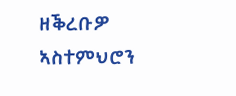ዘቕረቡዎ ኣስተምህሮን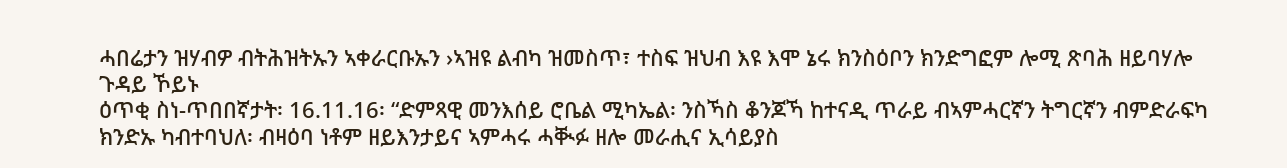ሓበሬታን ዝሃብዎ ብትሕዝትኡን ኣቀራርቡኡን ›ኣዝዩ ልብካ ዝመስጥ፣ ተስፍ ዝህብ እዩ እሞ ኔሩ ክንስዕቦን ክንድግፎም ሎሚ ጽባሕ ዘይባሃሎ ጉዳይ ኾይኑ
ዕጥቂ ስነ-ጥበበኛታት፡ 16.11.16፡ “ድምጻዊ መንእሰይ ሮቤል ሚካኤል፡ ንስኻስ ቆንጆኻ ከተናዲ ጥራይ ብኣምሓርኛን ትግርኛን ብምድራፍካ ክንድኡ ካብተባህለ፡ ብዛዕባ ነቶም ዘይእንታይና ኣምሓሩ ሓቚፉ ዘሎ መራሒና ኢሳይያስ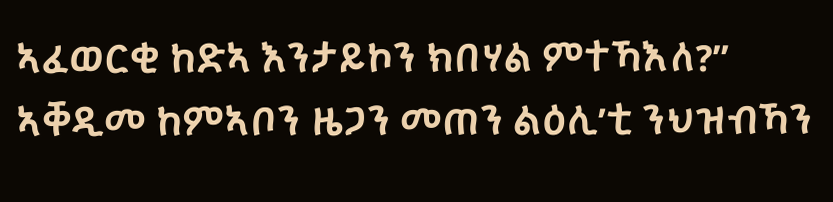ኣፈወርቂ ከድኣ እንታይኮን ክበሃል ምተኻእለ?” ኣቐዲመ ከምኣቦን ዜጋን መጠን ልዕሊ’ቲ ንህዝብኻን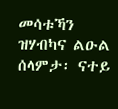መሳቱኻን ዝሃብካና ልዑል ሰላምታ፡ ናተይ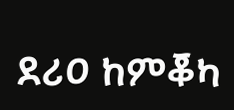ደሪዐ ከምቖካ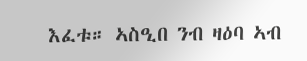እፈቱ። ኣስዒበ ንብ ዛዕባ ኣብ